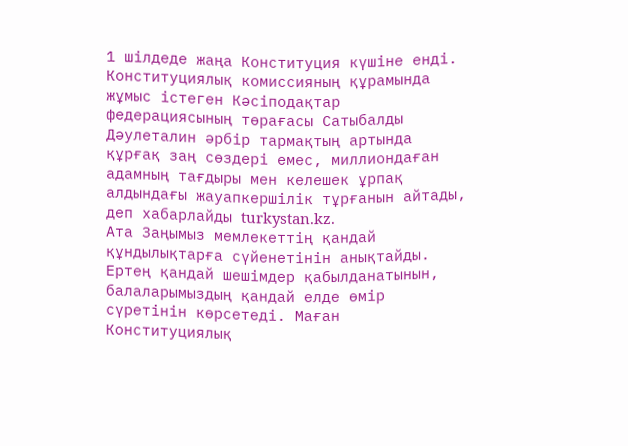1 шілдеде жаңа Конституция күшіне енді. Конституциялық комиссияның құрамында жұмыс істеген Кәсіподақтар федерациясының төрағасы Сатыбалды Дәулеталин әрбір тармақтың артында құрғақ заң сөздері емес, миллиондаған адамның тағдыры мен келешек ұрпақ алдындағы жауапкершілік тұрғанын айтады, деп хабарлайды turkystan.kz.
Ата Заңымыз мемлекеттің қандай құндылықтарға сүйенетінін анықтайды. Ертең қандай шешімдер қабылданатынын, балаларымыздың қандай елде өмір сүретінін көрсетеді. Маған Конституциялық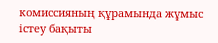комиссияның құрамында жұмыс істеу бақыты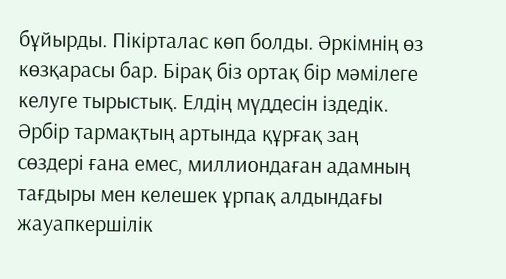бұйырды. Пікірталас көп болды. Әркімнің өз көзқарасы бар. Бірақ біз ортақ бір мәмілеге келуге тырыстық. Елдің мүддесін іздедік. Әрбір тармақтың артында құрғақ заң сөздері ғана емес, миллиондаған адамның тағдыры мен келешек ұрпақ алдындағы жауапкершілік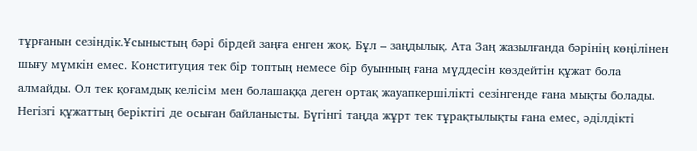тұрғанын сезіндік.Ұсыныстың бәрі бірдей заңға енген жоқ. Бұл – заңдылық. Ата Заң жазылғанда бәрінің көңілінен шығу мүмкін емес. Конституция тек бір топтың немесе бір буынның ғана мүддесін көздейтін құжат бола алмайды. Ол тек қоғамдық келісім мен болашаққа деген ортақ жауапкершілікті сезінгенде ғана мықты болады. Негізгі құжаттың беріктігі де осыған байланысты. Бүгінгі таңда жұрт тек тұрақтылықты ғана емес, әділдікті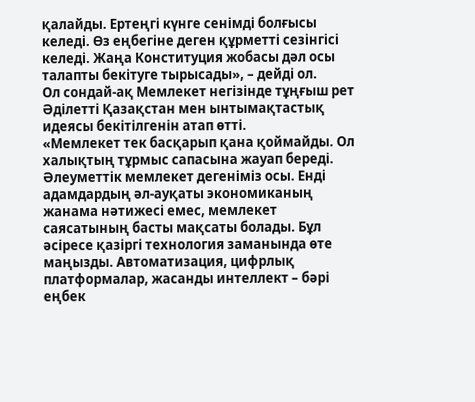қалайды. Ертеңгі күнге сенімді болғысы келеді. Өз еңбегіне деген құрметті сезінгісі келеді. Жаңа Конституция жобасы дәл осы талапты бекітуге тырысады», – дейді ол.
Ол сондай-ақ Мемлекет негізінде тұңғыш рет Әділетті Қазақстан мен ынтымақтастық идеясы бекітілгенін атап өтті.
«Мемлекет тек басқарып қана қоймайды. Ол халықтың тұрмыс сапасына жауап береді. Әлеуметтік мемлекет дегеніміз осы. Енді адамдардың әл-ауқаты экономиканың жанама нәтижесі емес, мемлекет саясатының басты мақсаты болады. Бұл әсіресе қазіргі технология заманында өте маңызды. Автоматизация, цифрлық платформалар, жасанды интеллект – бәрі еңбек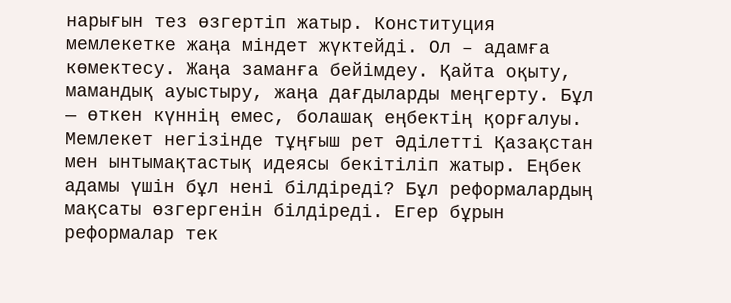нарығын тез өзгертіп жатыр. Конституция мемлекетке жаңа міндет жүктейді. Ол – адамға көмектесу. Жаңа заманға бейімдеу. Қайта оқыту, мамандық ауыстыру, жаңа дағдыларды меңгерту. Бұл — өткен күннің емес, болашақ еңбектің қорғалуы. Мемлекет негізінде тұңғыш рет Әділетті Қазақстан мен ынтымақтастық идеясы бекітіліп жатыр. Еңбек адамы үшін бұл нені білдіреді? Бұл реформалардың мақсаты өзгергенін білдіреді. Егер бұрын реформалар тек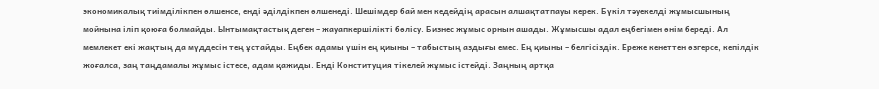экономикалық тиімділікпен өлшенсе, енді әділдікпен өлшенеді. Шешімдер бай мен кедейдің арасын алшақтатпауы керек. Бүкіл тәуекелді жұмысшының мойнына іліп қоюға болмайды. Ынтымақтастық деген – жауапкершілікті бөлісу. Бизнес жұмыс орнын ашады. Жұмысшы адал еңбегімен өнім береді. Ал мемлекет екі жақтың да мүддесін тең ұстайды. Еңбек адамы үшін ең қиыны – табыстың аздығы емес. Ең қиыны – белгісіздік. Ереже кенеттен өзгерсе, кепілдік жоғалса, заң таңдамалы жұмыс істесе, адам қажиды. Енді Конституция тікелей жұмыс істейді. Заңның артқа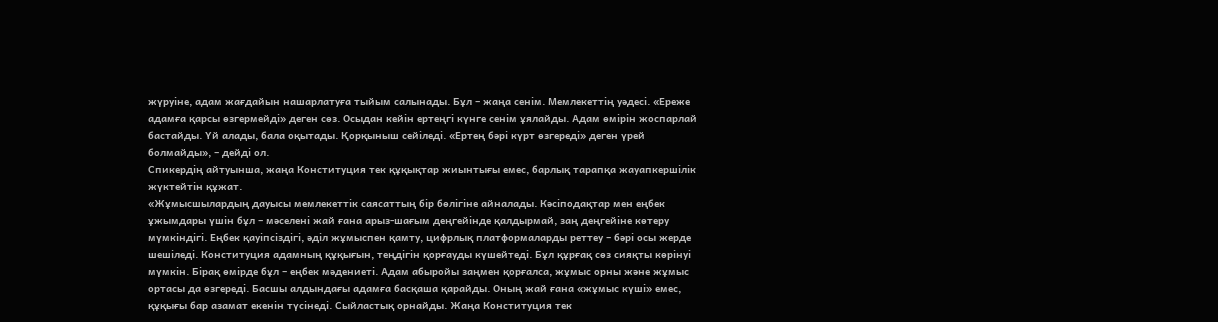жүруіне, адам жағдайын нашарлатуға тыйым салынады. Бұл – жаңа сенім. Мемлекеттің уәдесі. «Ереже адамға қарсы өзгермейді» деген сөз. Осыдан кейін ертеңгі күнге сенім ұялайды. Адам өмірін жоспарлай бастайды. Үй алады, бала оқытады. Қорқыныш сейіледі. «Ертең бәрі күрт өзгереді» деген үрей болмайды», – дейді ол.
Спикердің айтуынша, жаңа Конституция тек құқықтар жиынтығы емес, барлық тарапқа жауапкершілік жүктейтін құжат.
«Жұмысшылардың дауысы мемлекеттік саясаттың бір бөлігіне айналады. Кәсіподақтар мен еңбек ұжымдары үшін бұл – мәселені жай ғана арыз-шағым деңгейінде қалдырмай, заң деңгейіне көтеру мүмкіндігі. Еңбек қауіпсіздігі, әділ жұмыспен қамту, цифрлық платформаларды реттеу – бәрі осы жерде шешіледі. Конституция адамның құқығын, теңдігін қорғауды күшейтеді. Бұл құрғақ сөз сияқты көрінуі мүмкін. Бірақ өмірде бұл – еңбек мәдениеті. Адам абыройы заңмен қорғалса, жұмыс орны және жұмыс ортасы да өзгереді. Басшы алдындағы адамға басқаша қарайды. Оның жай ғана «жұмыс күші» емес, құқығы бар азамат екенін түсінеді. Сыйластық орнайды. Жаңа Конституция тек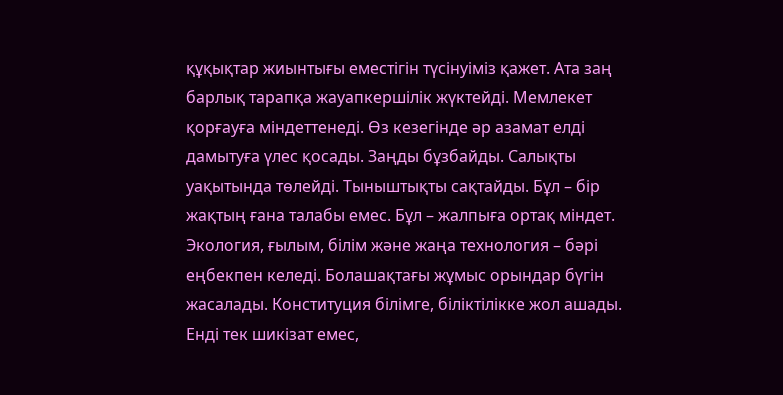құқықтар жиынтығы еместігін түсінуіміз қажет. Ата заң барлық тарапқа жауапкершілік жүктейді. Мемлекет қорғауға міндеттенеді. Өз кезегінде әр азамат елді дамытуға үлес қосады. Заңды бұзбайды. Салықты уақытында төлейді. Тыныштықты сақтайды. Бұл – бір жақтың ғана талабы емес. Бұл – жалпыға ортақ міндет. Экология, ғылым, білім және жаңа технология – бәрі еңбекпен келеді. Болашақтағы жұмыс орындар бүгін жасалады. Конституция білімге, біліктілікке жол ашады. Енді тек шикізат емес,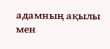адамның ақылы мен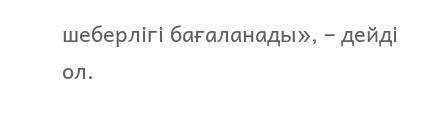шеберлігі бағаланады», – дейді ол.